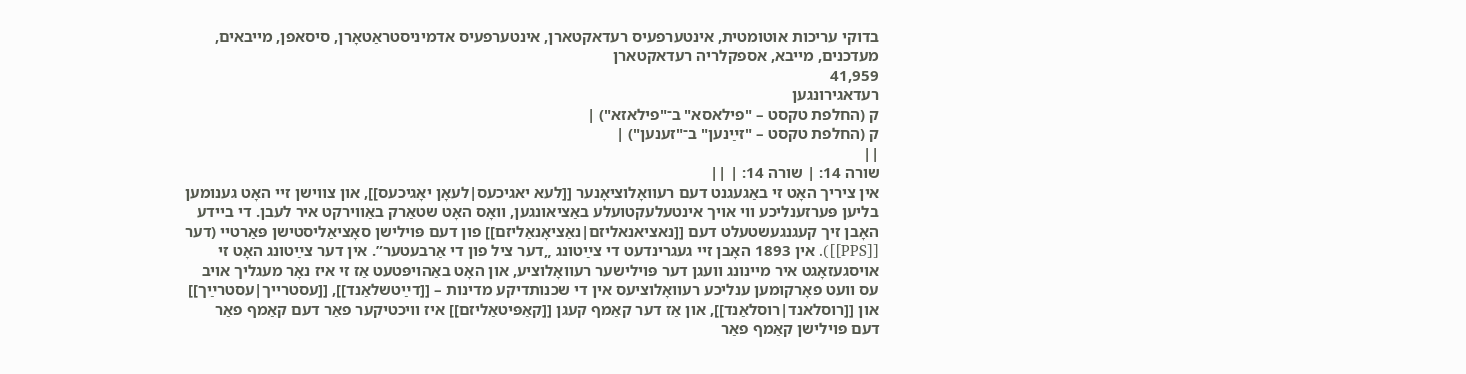בדוקי עריכות אוטומטית, אינטערפעיס רעדאקטארן, אינטערפעיס אדמיניסטראַטאָרן, סיסאפן, מייבאים, מעדכנים, מייבא, אספקלריה רעדאקטארן
41,959
רעדאגירונגען
ק (החלפת טקסט – "פילאסא" ב־"פילאזא") |
ק (החלפת טקסט – "זײַנען" ב־"זענען") |
||
שורה 14: | שורה 14: | ||
אין ציריך האָט זי באַגעגנט דעם רעוואָלוציאָנער [[לעא יאגיכעס|לעאָן יאָגיכעס]], און צווישן זיי האָט גענומען בליען פּערזענליכע ווי אויך אינטעלעקטועלע באַציאונגען, וואָס האָט שטאַרק באַווירקט איר לעבן. די ביידע האָבן זיך קעגנגעשטעלט דעם [[נאציאנאליזם|נאַציאָנאַליזם]] פון דעם פּוילישן סאָציאַליסטישן פּאַרטיי (דער [[PPS]]). אין 1893 האָבן זיי געגרינדעט די צײַטונג „דער ציל פון די אַרבעטער”. אין דער צײַטונג האָט זי אויסגעזאָגט איר מיינונג וועגן דער פּוילישער רעוואָלוציע, און האָט באַהויפּטעט אַז זי איז נאָר מעגליך אויב עס וועט פאָרקומען ענליכע רעוואָלוציעס אין די שכנותדיקע מדינות – [[דײַטשלאַנד]], [[עסטרייך|עסטרײַך]] און [[רוסלאנד|רוסלאַנד]], און אַז דער קאַמף קעגן [[קאַפּיטאַליזם]] איז וויכטיקער פאַר דעם קאַמף פאַר דעם פּוילישן קאַמף פאַר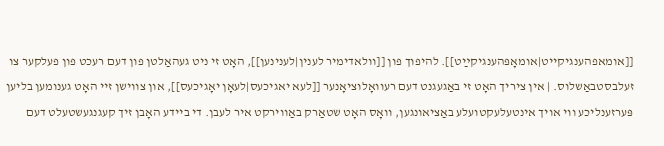[[אומאפהענגיקייט|אומאָפּהענגיקײַט]]. להיפוך פון [[וולאדימיר לענין|לענינען]], האָט זי ניט געהאַלטן פון דעם רעכט פון פעלקער צו זעלבסטבאַשלוס. | אין ציריך האָט זי באַגעגנט דעם רעוואָלוציאָנער [[לעא יאגיכעס|לעאָן יאָגיכעס]], און צווישן זיי האָט גענומען בליען פּערזענליכע ווי אויך אינטעלעקטועלע באַציאונגען, וואָס האָט שטאַרק באַווירקט איר לעבן. די ביידע האָבן זיך קעגנגעשטעלט דעם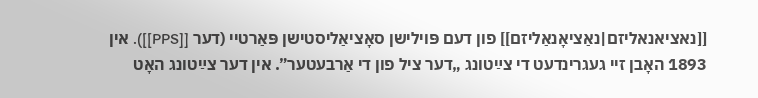[[נאציאנאליזם|נאַציאָנאַליזם]] פון דעם פּוילישן סאָציאַליסטישן פּאַרטיי (דער [[PPS]]). אין 1893 האָבן זיי געגרינדעט די צײַטונג „דער ציל פון די אַרבעטער”. אין דער צײַטונג האָט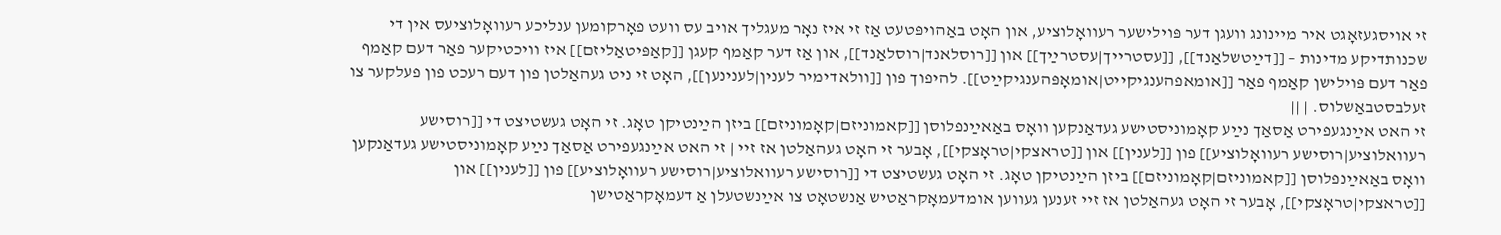זי אויסגעזאָגט איר מיינונג וועגן דער פּוילישער רעוואָלוציע, און האָט באַהויפּטעט אַז זי איז נאָר מעגליך אויב עס וועט פאָרקומען ענליכע רעוואָלוציעס אין די שכנותדיקע מדינות – [[דײַטשלאַנד]], [[עסטרייך|עסטרײַך]] און [[רוסלאנד|רוסלאַנד]], און אַז דער קאַמף קעגן [[קאַפּיטאַליזם]] איז וויכטיקער פאַר דעם קאַמף פאַר דעם פּוילישן קאַמף פאַר [[אומאפהענגיקייט|אומאָפּהענגיקײַט]]. להיפוך פון [[וולאדימיר לענין|לענינען]], האָט זי ניט געהאַלטן פון דעם רעכט פון פעלקער צו זעלבסטבאַשלוס. | ||
זי האט אײַנגעפירט אַסאַך נײַע קאָמוניסטישע געדאַנקען וואָס באַאײַנפלוסן [[קאמוניזם|קאָמוניזם]] ביזן הײַנטיקן טאָג. זי האָט געשטיצט די [[רוסישע רעוואלוציע|רוסישע רעוואָלוציע]] פון [[לענין]] און [[טראצקי|טראָצקי]], אָבער זי האָט געהאַלטן אז זיי | זי האט אײַנגעפירט אַסאַך נײַע קאָמוניסטישע געדאַנקען וואָס באַאײַנפלוסן [[קאמוניזם|קאָמוניזם]] ביזן הײַנטיקן טאָג. זי האָט געשטיצט די [[רוסישע רעוואלוציע|רוסישע רעוואָלוציע]] פון [[לענין]] און [[טראצקי|טראָצקי]], אָבער זי האָט געהאַלטן אז זיי זענען געווען אומדעמאָקראַטיש אַנשטאָט צו אײַנשטעלן אַ דעמאָקראַטישן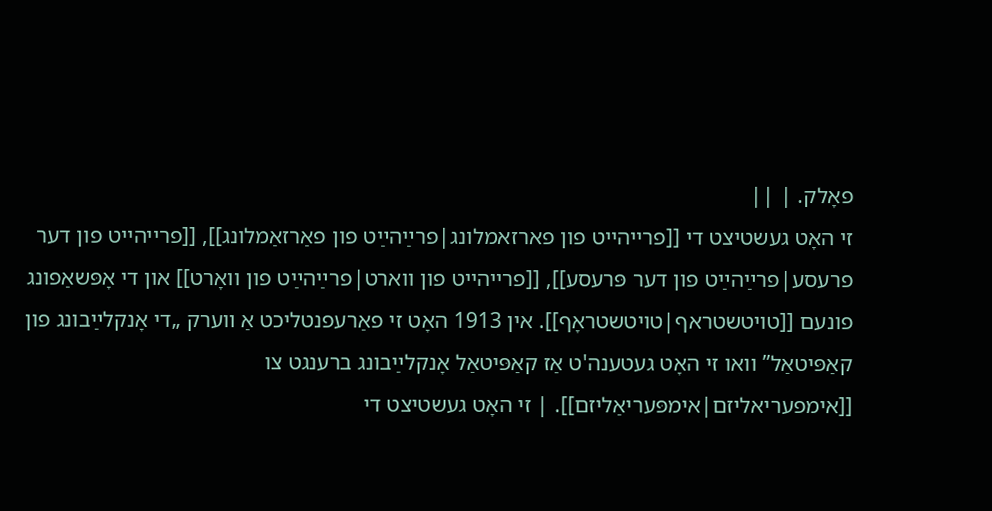פאָלק. | ||
זי האָט געשטיצט די [[פרייהייט פון פארזאמלונג|פרײַהײַט פון פאַרזאַמלונג]], [[פרייהייט פון דער פרעסע|פרײַהײַט פון דער פּרעסע]], [[פרייהייט פון ווארט|פרײַהײַט פון וואָרט]] און די אָפּשאַפונג פונעם [[טויטשטראף|טויטשטראָף]]. אין 1913 האָט זי פאַרעפנטליכט אַ װערק „די אָנקלײַבונג פון קאַפּיטאַל” וואו זי האָט געטענה'ט אַז קאַפּיטאַל אָנקלײַבונג ברענגט צו [[אימפעריאליזם|אימפּעריאַליזם]]. | זי האָט געשטיצט די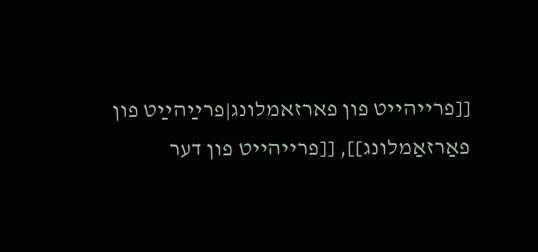[[פרייהייט פון פארזאמלונג|פרײַהײַט פון פאַרזאַמלונג]], [[פרייהייט פון דער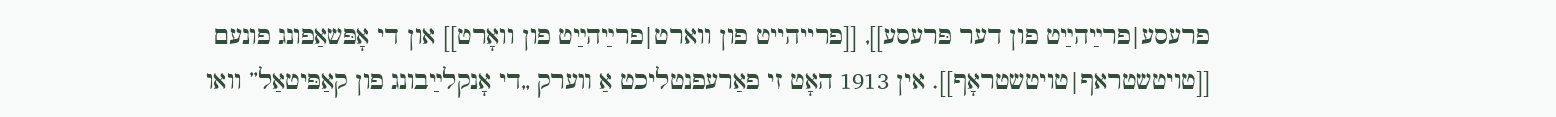פרעסע|פרײַהײַט פון דער פּרעסע]], [[פרייהייט פון ווארט|פרײַהײַט פון וואָרט]] און די אָפּשאַפונג פונעם [[טויטשטראף|טויטשטראָף]]. אין 1913 האָט זי פאַרעפנטליכט אַ װערק „די אָנקלײַבונג פון קאַפּיטאַל” וואו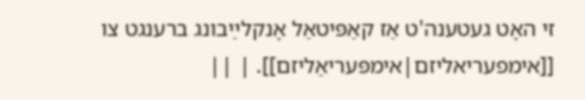זי האָט געטענה'ט אַז קאַפּיטאַל אָנקלײַבונג ברענגט צו [[אימפעריאליזם|אימפּעריאַליזם]]. | ||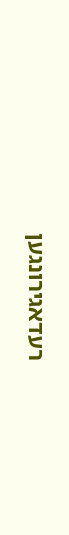רעדאגירונגען